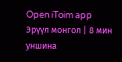Open iToim app
Эрүүл монгол | 8 мин уншина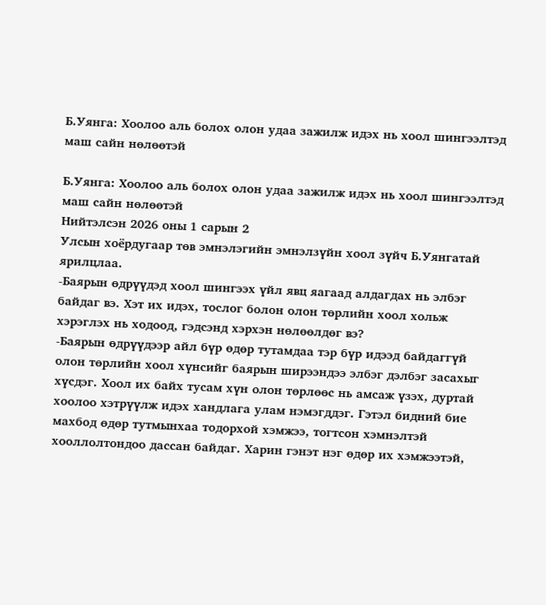Б.Уянга: Хоолоо аль болох олон удаа зажилж идэх нь хоол шингээлтэд маш сайн нөлөөтэй

Б.Уянга: Хоолоо аль болох олон удаа зажилж идэх нь хоол шингээлтэд маш сайн нөлөөтэй
Нийтэлсэн 2026 оны 1 сарын 2
Улсын хоёрдугаар төв эмнэлэгийн эмнэлзүйн хоол зүйч Б.Уянгатай ярилцлаа.
-Баярын өдрүүдэд хоол шингээх үйл явц яагаад алдагдах нь элбэг байдаг вэ. Хэт их идэх, тослог болон олон төрлийн хоол хольж хэрэглэх нь ходоод, гэдсэнд хэрхэн нөлөөлдөг вэ?
-Баярын өдрүүдээр айл бүр өдөр тутамдаа тэр бүр идээд байдаггүй олон төрлийн хоол хүнсийг баярын ширээндээ элбэг дэлбэг засахыг хүсдэг. Хоол их байх тусам хүн олон төрлөөс нь амсаж үзэх, дуртай хоолоо хэтрүүлж идэх хандлага улам нэмэгддэг. Гэтэл бидний бие махбод өдөр тутмынхаа тодорхой хэмжээ, тогтсон хэмнэлтэй хооллолтондоо дассан байдаг. Харин гэнэт нэг өдөр их хэмжээтэй,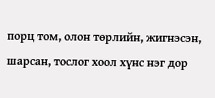порц том, олон төрлийн, жигнэсэн, шарсан, тослог хоол хүнс нэг дор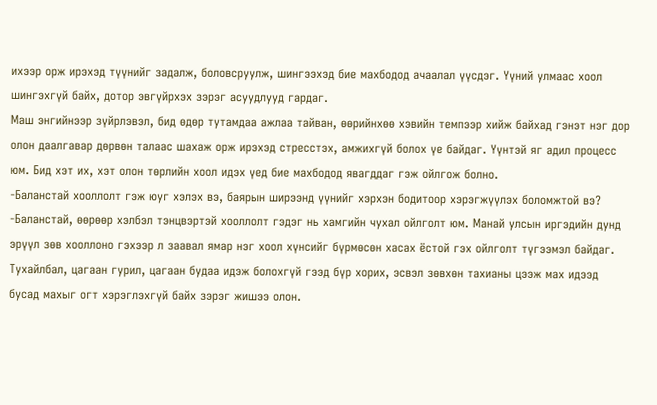ихээр орж ирэхэд түүнийг задалж, боловсруулж, шингээхэд бие махбодод ачаалал үүсдэг. Үүний улмаас хоол шингэхгүй байх, дотор эвгүйрхэх зэрэг асуудлууд гардаг.
Маш энгийнээр зүйрлэвэл, бид өдөр тутамдаа ажлаа тайван, өөрийнхөө хэвийн темпээр хийж байхад гэнэт нэг дор олон даалгавар дөрвөн талаас шахаж орж ирэхэд стресстэх, амжихгүй болох үе байдаг. Үүнтэй яг адил процесс юм. Бид хэт их, хэт олон төрлийн хоол идэх үед бие махбодод явагддаг гэж ойлгож болно.
-Баланстай хооллолт гэж юуг хэлэх вэ, баярын ширээнд үүнийг хэрхэн бодитоор хэрэгжүүлэх боломжтой вэ?
-Баланстай, өөрөөр хэлбэл тэнцвэртэй хооллолт гэдэг нь хамгийн чухал ойлголт юм. Манай улсын иргэдийн дунд эрүүл зөв хооллоно гэхээр л заавал ямар нэг хоол хүнсийг бүрмөсөн хасах ёстой гэх ойлголт түгээмэл байдаг. Тухайлбал, цагаан гурил, цагаан будаа идэж болохгүй гээд бүр хорих, эсвэл зөвхөн тахианы цээж мах идээд бусад махыг огт хэрэглэхгүй байх зэрэг жишээ олон.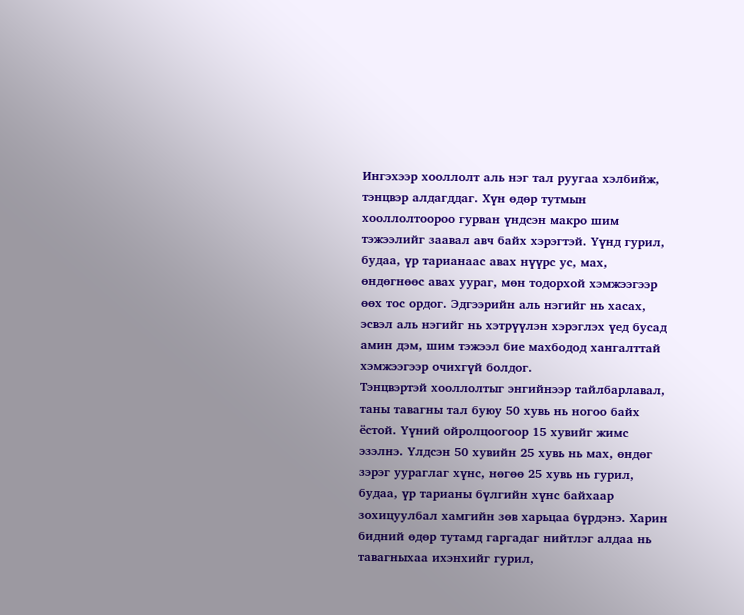Ингэхээр хооллолт аль нэг тал руугаа хэлбийж, тэнцвэр алдагддаг. Хүн өдөр тутмын хооллолтоороо гурван үндсэн макро шим тэжээлийг заавал авч байх хэрэгтэй. Үүнд гурил, будаа, үр тарианаас авах нүүрс ус, мах, өндөгнөөс авах уураг, мөн тодорхой хэмжээгээр өөх тос ордог. Эдгээрийн аль нэгийг нь хасах, эсвэл аль нэгийг нь хэтрүүлэн хэрэглэх үед бусад амин дэм, шим тэжээл бие махбодод хангалттай хэмжээгээр очихгүй болдог.
Тэнцвэртэй хооллолтыг энгийнээр тайлбарлавал, таны тавагны тал буюу 50 хувь нь ногоо байх ёстой. Үүний ойролцоогоор 15 хувийг жимс эзэлнэ. Үлдсэн 50 хувийн 25 хувь нь мах, өндөг зэрэг уураглаг хүнс, нөгөө 25 хувь нь гурил, будаа, үр тарианы бүлгийн хүнс байхаар зохицуулбал хамгийн зөв харьцаа бүрдэнэ. Харин бидний өдөр тутамд гаргадаг нийтлэг алдаа нь тавагныхаа ихэнхийг гурил,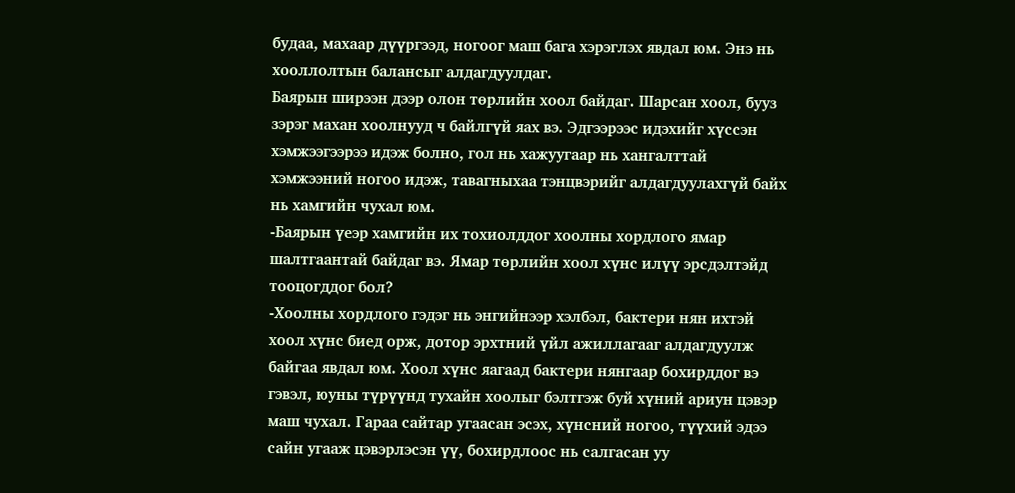будаа, махаар дүүргээд, ногоог маш бага хэрэглэх явдал юм. Энэ нь хооллолтын балансыг алдагдуулдаг.
Баярын ширээн дээр олон төрлийн хоол байдаг. Шарсан хоол, бууз зэрэг махан хоолнууд ч байлгүй яах вэ. Эдгээрээс идэхийг хүссэн хэмжээгээрээ идэж болно, гол нь хажуугаар нь хангалттай хэмжээний ногоо идэж, тавагныхаа тэнцвэрийг алдагдуулахгүй байх нь хамгийн чухал юм.
-Баярын үеэр хамгийн их тохиолддог хоолны хордлого ямар шалтгаантай байдаг вэ. Ямар төрлийн хоол хүнс илүү эрсдэлтэйд тооцогддог бол?
-Хоолны хордлого гэдэг нь энгийнээр хэлбэл, бактери нян ихтэй хоол хүнс биед орж, дотор эрхтний үйл ажиллагааг алдагдуулж байгаа явдал юм. Хоол хүнс яагаад бактери нянгаар бохирддог вэ гэвэл, юуны түрүүнд тухайн хоолыг бэлтгэж буй хүний ариун цэвэр маш чухал. Гараа сайтар угаасан эсэх, хүнсний ногоо, түүхий эдээ сайн угааж цэвэрлэсэн үү, бохирдлоос нь салгасан уу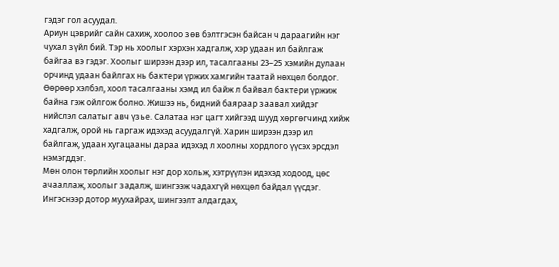гэдэг гол асуудал.
Ариун цэврийг сайн сахиж, хоолоо зөв бэлтгэсэн байсан ч дараагийн нэг чухал зүйл бий. Тэр нь хоолыг хэрхэн хадгалж, хэр удаан ил байлгаж байгаа вэ гэдэг. Хоолыг ширээн дээр ил, тасалгааны 23–25 хэмийн дулаан орчинд удаан байлгах нь бактери үржих хамгийн таатай нөхцөл болдог. Өөрөөр хэлбэл, хоол тасалгааны хэмд ил байж л байвал бактери үржиж байна гэж ойлгож болно. Жишээ нь, бидний баяраар заавал хийдэг нийслэл салатыг авч үзье. Салатаа нэг цагт хийгээд шууд хөргөгчинд хийж хадгалж, орой нь гаргаж идэхэд асуудалгүй. Харин ширээн дээр ил байлгаж, удаан хугацааны дараа идэхэд л хоолны хордлого үүсэх эрсдэл нэмэгддэг.
Мөн олон төрлийн хоолыг нэг дор хольж, хэтрүүлэн идэхэд ходоод, цөс ачааллаж, хоолыг задалж, шингээж чадахгүй нөхцөл байдал үүсдэг. Ингэснээр дотор муухайрах, шингээлт алдагдах,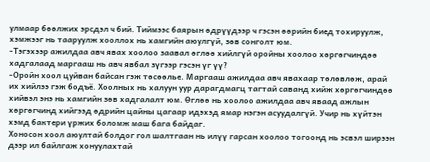улмаар бөөлжих эрсдэл ч бий. Тиймээс баярын өдрүүдээр ч гэсэн өөрийн биед тохируулж, хэмжээг нь тааруулж хооллох нь хамгийн аюулгүй, зөв сонголт юм.
-Тэгэхээр ажилдаа авч явах хоолоо заавал өглөө хийлгүй оройны хоолоо хөргөгчиндөө хадгалаад маргааш нь авч явбал зүгээр гэсэн үг үү?
-Оройн хоол цуйван байсан гэж төсөөлье. Маргааш ажилдаа авч явахаар төлөвлөж, арай их хийлээ гэж бодъё. Хоолных нь халуун уур дарагдмагц тагтай саванд хийж хөргөгчиндөө хийвэл энэ нь хамгийн зөв хадгалалт юм. Өглөө нь хоолоо ажилдаа авч яваад ажлын хөргөгчинд хийгээд өдрийн цайны цагаар идэхэд ямар нэгэн асуудалгүй. Учир нь хүйтэн хэмд бактери үржих боломж маш бага байдаг.
Хоносон хоол аюултай болдог гол шалтгаан нь илүү гарсан хоолоо тогоонд нь эсвэл ширээн дээр ил байлгаж хонуулахтай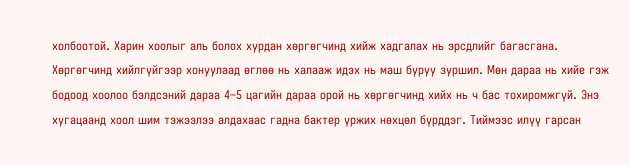холбоотой. Харин хоолыг аль болох хурдан хөргөгчинд хийж хадгалах нь эрсдлийг багасгана. Хөргөгчинд хийлгүйгээр хонуулаад өглөө нь халааж идэх нь маш буруу зуршил. Мөн дараа нь хийе гэж бодоод хоолоо бэлдсэний дараа 4–5 цагийн дараа орой нь хөргөгчинд хийх нь ч бас тохиромжгүй. Энэ хугацаанд хоол шим тэжээлээ алдахаас гадна бактер үржих нөхцөл бүрддэг. Тиймээс илүү гарсан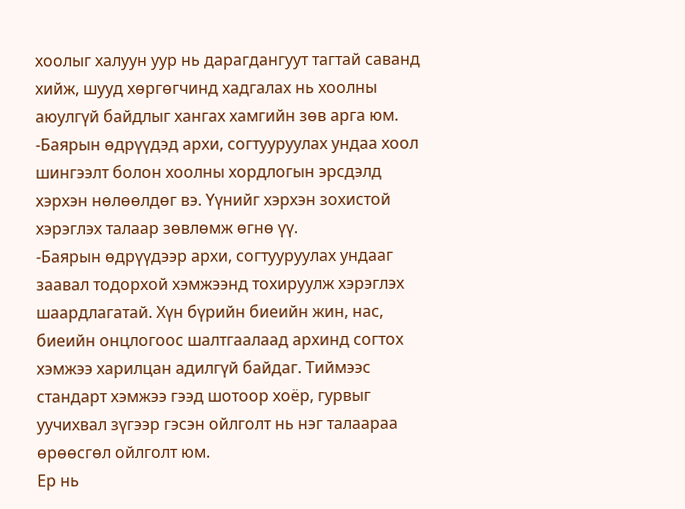хоолыг халуун уур нь дарагдангуут тагтай саванд хийж, шууд хөргөгчинд хадгалах нь хоолны аюулгүй байдлыг хангах хамгийн зөв арга юм.
-Баярын өдрүүдэд архи, согтууруулах ундаа хоол шингээлт болон хоолны хордлогын эрсдэлд хэрхэн нөлөөлдөг вэ. Үүнийг хэрхэн зохистой хэрэглэх талаар зөвлөмж өгнө үү.
-Баярын өдрүүдээр архи, согтууруулах ундааг заавал тодорхой хэмжээнд тохируулж хэрэглэх шаардлагатай. Хүн бүрийн биеийн жин, нас, биеийн онцлогоос шалтгаалаад архинд согтох хэмжээ харилцан адилгүй байдаг. Тиймээс стандарт хэмжээ гээд шотоор хоёр, гурвыг уучихвал зүгээр гэсэн ойлголт нь нэг талаараа өрөөсгөл ойлголт юм.
Ер нь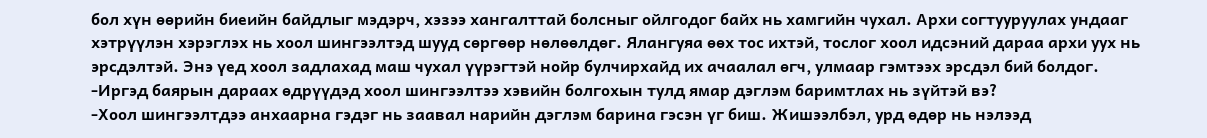бол хүн өөрийн биеийн байдлыг мэдэрч, хэзээ хангалттай болсныг ойлгодог байх нь хамгийн чухал. Архи согтууруулах ундааг хэтрүүлэн хэрэглэх нь хоол шингээлтэд шууд сөргөөр нөлөөлдөг. Ялангуяа өөх тос ихтэй, тослог хоол идсэний дараа архи уух нь эрсдэлтэй. Энэ үед хоол задлахад маш чухал үүрэгтэй нойр булчирхайд их ачаалал өгч, улмаар гэмтээх эрсдэл бий болдог.
-Иргэд баярын дараах өдрүүдэд хоол шингээлтээ хэвийн болгохын тулд ямар дэглэм баримтлах нь зүйтэй вэ?
-Хоол шингээлтдээ анхаарна гэдэг нь заавал нарийн дэглэм барина гэсэн үг биш. Жишээлбэл, урд өдөр нь нэлээд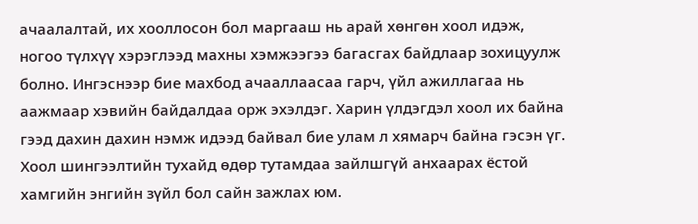ачаалалтай, их хооллосон бол маргааш нь арай хөнгөн хоол идэж, ногоо түлхүү хэрэглээд махны хэмжээгээ багасгах байдлаар зохицуулж болно. Ингэснээр бие махбод ачааллаасаа гарч, үйл ажиллагаа нь аажмаар хэвийн байдалдаа орж эхэлдэг. Харин үлдэгдэл хоол их байна гээд дахин дахин нэмж идээд байвал бие улам л хямарч байна гэсэн үг.
Хоол шингээлтийн тухайд өдөр тутамдаа зайлшгүй анхаарах ёстой хамгийн энгийн зүйл бол сайн зажлах юм.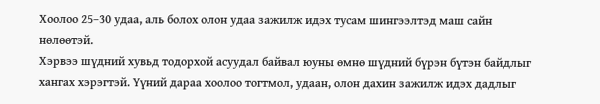Хоолоо 25–30 удаа, аль болох олон удаа зажилж идэх тусам шингээлтэд маш сайн нөлөөтэй.
Хэрвээ шүдний хувьд тодорхой асуудал байвал юуны өмнө шүдний бүрэн бүтэн байдлыг хангах хэрэгтэй. Үүний дараа хоолоо тогтмол, удаан, олон дахин зажилж идэх дадлыг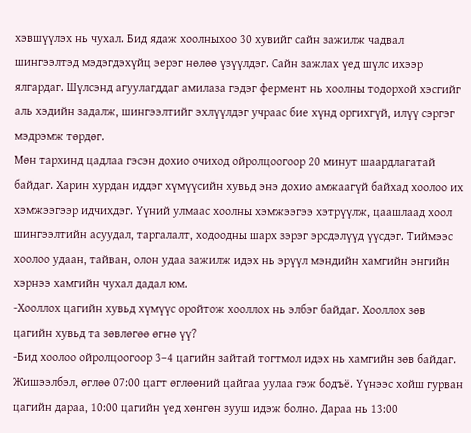хэвшүүлэх нь чухал. Бид ядаж хоолныхоо 30 хувийг сайн зажилж чадвал шингээлтэд мэдэгдэхүйц эерэг нөлөө үзүүлдэг. Сайн зажлах үед шүлс ихээр ялгардаг. Шүлсэнд агуулагддаг амилаза гэдэг фермент нь хоолны тодорхой хэсгийг аль хэдийн задалж, шингээлтийг эхлүүлдэг учраас бие хүнд оргихгүй, илүү сэргэг мэдрэмж төрдөг.
Мөн тархинд цадлаа гэсэн дохио очиход ойролцоогоор 20 минут шаардлагатай байдаг. Харин хурдан иддэг хүмүүсийн хувьд энэ дохио амжаагүй байхад хоолоо их хэмжээгээр идчихдэг. Үүний улмаас хоолны хэмжээгээ хэтрүүлж, цаашлаад хоол шингээлтийн асуудал, таргалалт, ходоодны шарх зэрэг эрсдэлүүд үүсдэг. Тиймээс хоолоо удаан, тайван, олон удаа зажилж идэх нь эрүүл мэндийн хамгийн энгийн хэрнээ хамгийн чухал дадал юм.
-Хооллох цагийн хувьд хүмүүс оройтож хооллох нь элбэг байдаг. Хооллох зөв цагийн хувьд та зөвлөгөө өгнө үү?
-Бид хоолоо ойролцоогоор 3–4 цагийн зайтай тогтмол идэх нь хамгийн зөв байдаг. Жишээлбэл, өглөө 07:00 цагт өглөөний цайгаа уулаа гэж бодъё. Үүнээс хойш гурван цагийн дараа, 10:00 цагийн үед хөнгөн зууш идэж болно. Дараа нь 13:00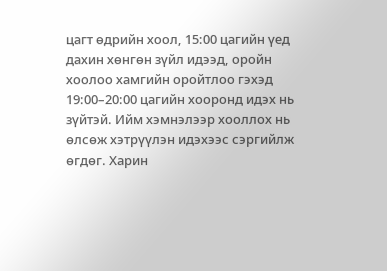цагт өдрийн хоол, 15:00 цагийн үед дахин хөнгөн зүйл идээд, оройн хоолоо хамгийн оройтлоо гэхэд 19:00–20:00 цагийн хооронд идэх нь зүйтэй. Ийм хэмнэлээр хооллох нь өлсөж хэтрүүлэн идэхээс сэргийлж өгдөг. Харин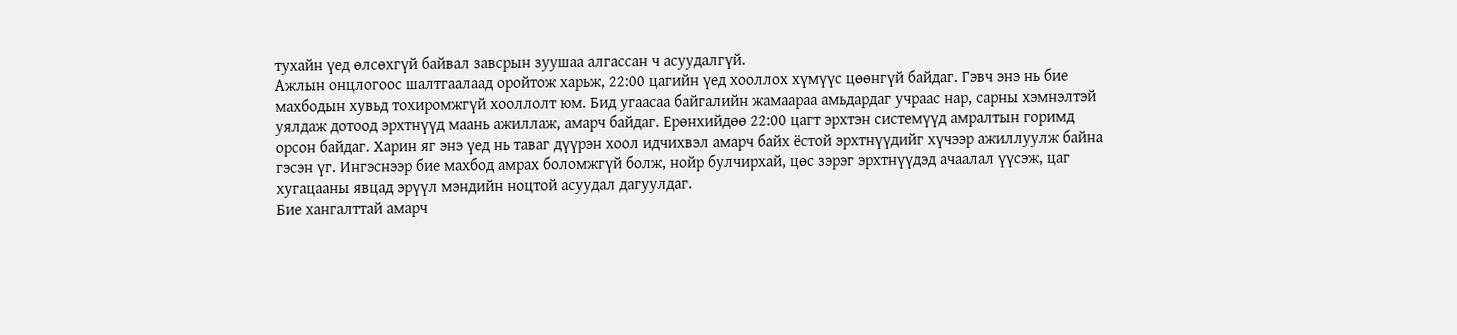тухайн үед өлсөхгүй байвал завсрын зуушаа алгассан ч асуудалгүй.
Ажлын онцлогоос шалтгаалаад оройтож харьж, 22:00 цагийн үед хооллох хүмүүс цөөнгүй байдаг. Гэвч энэ нь бие махбодын хувьд тохиромжгүй хооллолт юм. Бид угаасаа байгалийн жамаараа амьдардаг учраас нар, сарны хэмнэлтэй уялдаж дотоод эрхтнүүд маань ажиллаж, амарч байдаг. Ерөнхийдөө 22:00 цагт эрхтэн системүүд амралтын горимд орсон байдаг. Харин яг энэ үед нь таваг дүүрэн хоол идчихвэл амарч байх ёстой эрхтнүүдийг хүчээр ажиллуулж байна гэсэн үг. Ингэснээр бие махбод амрах боломжгүй болж, нойр булчирхай, цөс зэрэг эрхтнүүдэд ачаалал үүсэж, цаг хугацааны явцад эрүүл мэндийн ноцтой асуудал дагуулдаг.
Бие хангалттай амарч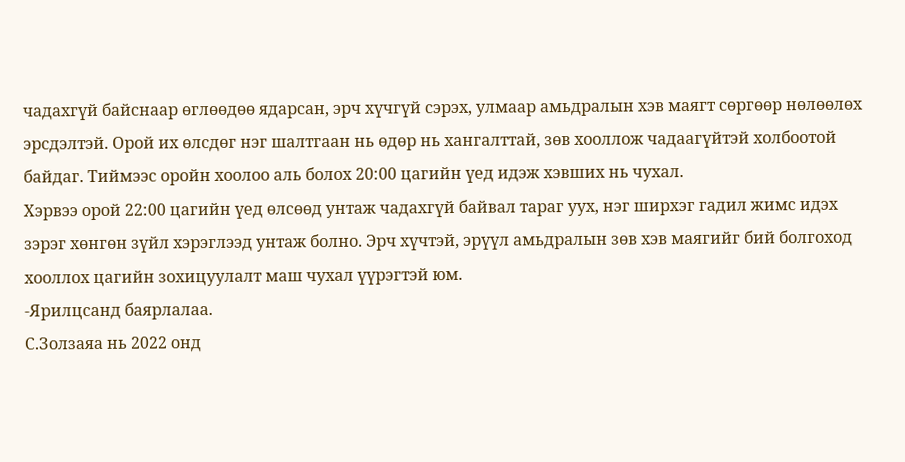чадахгүй байснаар өглөөдөө ядарсан, эрч хүчгүй сэрэх, улмаар амьдралын хэв маягт сөргөөр нөлөөлөх эрсдэлтэй. Орой их өлсдөг нэг шалтгаан нь өдөр нь хангалттай, зөв хооллож чадаагүйтэй холбоотой байдаг. Тиймээс оройн хоолоо аль болох 20:00 цагийн үед идэж хэвших нь чухал.
Хэрвээ орой 22:00 цагийн үед өлсөөд унтаж чадахгүй байвал тараг уух, нэг ширхэг гадил жимс идэх зэрэг хөнгөн зүйл хэрэглээд унтаж болно. Эрч хүчтэй, эрүүл амьдралын зөв хэв маягийг бий болгоход хооллох цагийн зохицуулалт маш чухал үүрэгтэй юм.
-Ярилцсанд баярлалаа.
С.Золзаяа нь 2022 онд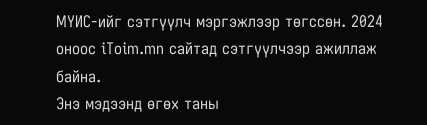МҮИС-ийг сэтгүүлч мэргэжлээр төгссөн. 2024 оноос iToim.mn сайтад сэтгүүлчээр ажиллаж байна.
Энэ мэдээнд өгөх таны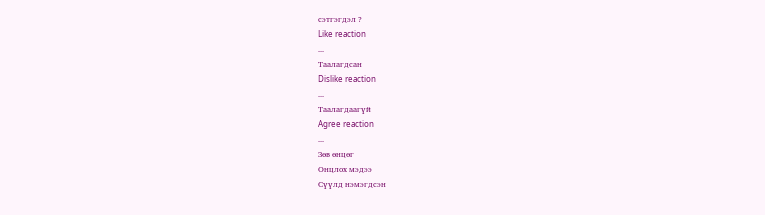сэтгэгдэл ?
Like reaction
...
Таалагдсан
Dislike reaction
...
Таалагдаагүй
Agree reaction
...
Зөв өнцөг
Онцлох мэдээ
Сүүлд нэмэгдсэн